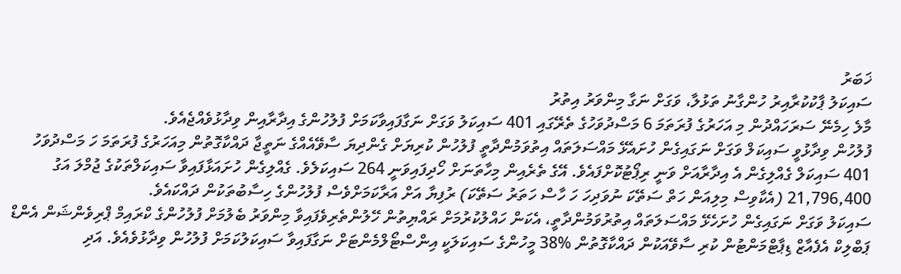ޚަބަރު
ސައިކަލު ޕާކުކުރާއިރު ހުންގާނު ތަޅުލާ، ވަގަށް ނަގާ މިންވަރު އިތުރު
މާލެ ހިމެނޭ ސަރަހައްދުން މި އަހަރުގެ ފުރަތަމަ 6 މަސްދުވަހުގެ ތެރޭގައި 401 ސައިކަލު ވަގަށް ނަގާފައިވާކަމަށް ފުލުހުންގެ އިދާރާއިން ވިދާޅުވެއްޖެއެވެ.
ފުލުހުން ވިދާޅުވީ ސައިކަލް ވަގަށް ނަގައިގެން ހުށައެޅޭ މައްސަލަތައް އިތުވަމުންދާތީ ފުލުހުން ކުރިޔަށް ގެންދިޔަ ސާވޭއެއްގެ ނަތީޖާ ދައްކާގޮތުން މިއަހަރުގެ ފުރަތަމަ ހަ މަސްދުވަހު 401 ސައިކަލް ގެއްލިގެން އެ އިދާރާއަށް ވަނީ ރިޕޯޓުކޮށްފައެވެ. އޭގެ ތެރެއިން މިހާތަނަށް ހޯދިފައިވަނީ 264 ސައިކަލެވެ. ގެއްލިގެން ހުށައަޅާފައިވާ ސައިކަލްތަކުގެ ޖުމްލަ އަގު 21,796,400 (އެކާވިސް މިލިއަން ހަތް ސަތޭކަ ނުވަދިހަ ހަ ހާސް ހަތަރު ސަތޭކަ) ރުފިޔާ އަށް އަރާކަމަށްވެސް ފުލުހުންގެ ހިސާބުތަކުން ދައްކައެވެ.
ސައިކަލު ވަގަށް ނަގައިގެން ހުށަހެޅޭ މައްސަލަތައް އިތުރުވަމުންދާތީ، އެކަން ހައްލުކުރުމަށް ރައްޔިތުން ހޭލުންތެރިވެފައިވާ މިންވަރު ބެލުމަށް ފުލުހުންގެ ކްރައިމް ޕްރިވެންޝަން އެންޑް ޕަބްލިކް އެފެއާޒް ޑިޕާޓްމަންޓުން ކުރި ސާވޭއަކުން ދައްކާގޮތުން %38 މީހުންގެ ސައިކަލަކީ އިންސްޓޯލްމެންޓަށް ނަގާފައިވާ ސައިކަލުކަމަށް ފުލުހުން ވިދާޅުވެއެވެ. އަދި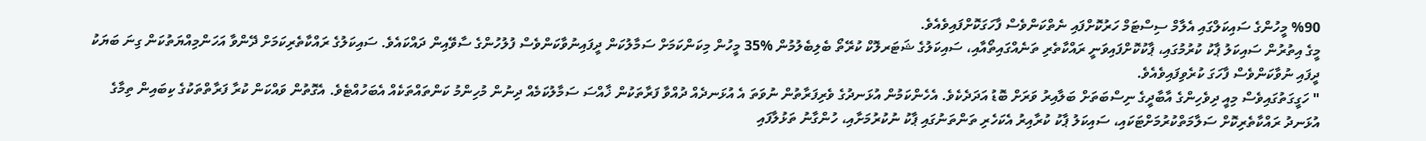%90 މީހުންގެ ސައިކަލްގައި އެލާމް ސިސްޓަމް ހަރުކޮށްފައި ނެތްކަންވެސް ފާހަގަކޮށްފައިވެއެވެ.
މީގެ އިތުރުން ސައިކަލު ޕާކު ކުރުމުގައި، ޕާކުކޮށްފައިވަނީ ރައްކާތެރި ތަނެއްގައިތޯއާއި، ސައިކަލުގެ ޝަޓަރލޮކް ކުރޭތޯ ބެލިބެލުމުން %35 މީހުން މިކަންކަމަށް ސަމާލުކަން ދީފައިނުވާކަންވެސް ފުލުހުންގެ ސާވޭއިން ދައްކައެވެ. ސައިކަލުގެ ރައްކާތެރިކަމަށް ދޭންވާ އަހަންމިއްޔަތުކަން ގިނަ ބަޔަކު ދީފައި ނުވާކަންވެސް ފާހަގަ ކުރެވިފައިވެއެވެ.
" ހަގީގަތުގައިވެސް މިއީ ދިވެހިންގެ އާބާދީގެ ނިސްބަތަށް ބަލާއިރު ވަރަށް ބޮޑު އަދަދެކެވެ. އެހެންކަމުން އުޅަނދުގެ ވެރިފަރާތުން ނުވަތަ އެ އުޅަނދެއް ދުއްވާ ފަރާތަކުން ޚާއްސަ ސަމާލުކަމެއް ދިނުން މުހިންމު ކަންތައްތަކެއް އެބަހުއްޓެވެ. އެގޮތުން ވައްކަން ކުރާ ފަރާތްތަކުގެ ކިބައިން ތިމާގެ އުޅަނދު ރައްކާތެރިކޮށް ސަލާމަތްކުރުމަށްޓަކައި، ސައިކަލު ޕާކު ކުރާއިރު އެކަހެރި ތަންތަނުގައި ޕާކު ނުކުރުމަށާއި، ހުންގާނު ތަޅުލާފައި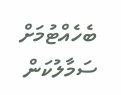ބެހެއްޓުމަށް ސަމާލުކަން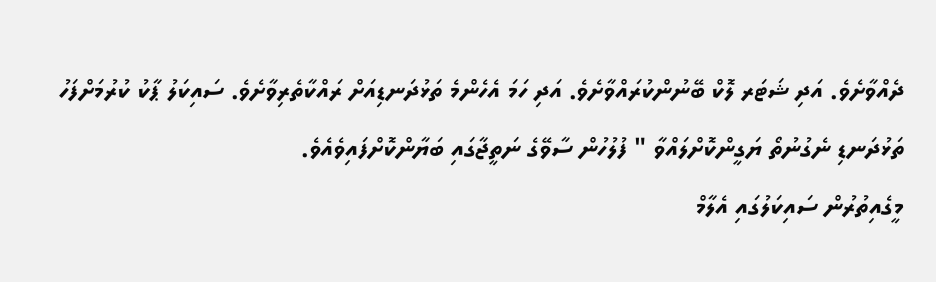ދެއްވާށެވެ. އަދި ޝަޓަރ ލޮކް ބޭނުންކުރައްވާށެވެ. އަދި ހަމަ އެހެންމެ ތަޅުދަނޑިއަށް ރައްކާތެރިވާށެވެ. ސައިކަލު ޕާކު ކުރުމަށްފަހު ތަޅުދަނޑި ނެގުނުތޯ ޔަގީންކޮށްލައްވާ " ފުލުހުން ސާވޭގެ ނަތީޖާގައި ބަޔާންކޮށްފައިވެއެވެ.
މީގެއިތުރުން ސައިކަލުގައި އެލާމް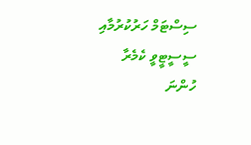ސިސްޓަމް ހަރުކުރުމާއި ސީސީޓީވީ ކެމެރާ ހުންނަ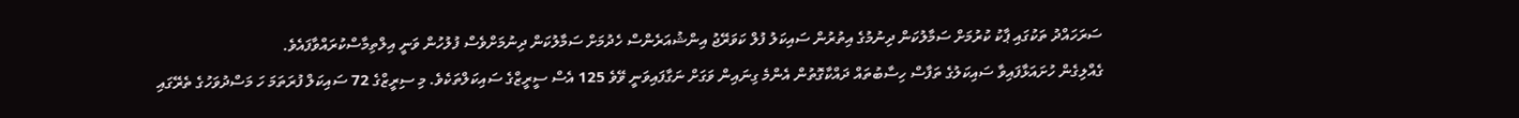ސަރަހައްދު ތަކުގައި ޕާކު ކުރުމަށް ސަމާލުކަން ދިނުމުގެ އިތުރުން ސައިކަލު ފުލް ކަވަރޭޖު އިންޝުއަރެންސް ހެދުމަށް ސަމާލުކަން ދިނުމަށްވެސް ފުލުހުން ވަނީ އިލްތިމާސްކުރައްވާފައެވެ.
ގެއްލިގެން ހުށައަޅާފައިވާ ސައިކަލުގެ ތަފާސް ހިސާބުތައް ދައްކާގޮތުން އެންމެ ގިނައިން ވަގަށް ނަގާފައިވަނީ ވޭވެ 125 އެސް ސީރީޒްގެ ސައިކަލްތަކެވެ. މި ސިރީޒްގެ 72 ސައިކަލް ފުރަތަމަ ހަ މަސްދުވަހުގެ ތެރޭގައި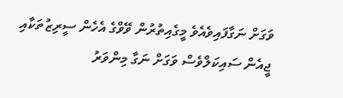ވަގަށް ނަގާފައިވެއެވެ މީގެއިތުރުން ވޭވްގެ އެހެން ސީރިޒުތަކާއި ޖީއެން ސައިކަލްވެސް ވަގަށް ނަގާ މިންވަރު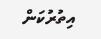އިތުރުކަން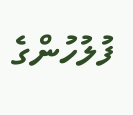ފުލުހުންގެ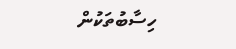ހިސާބުތަކުން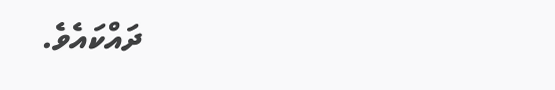ދައްކައެވެ.